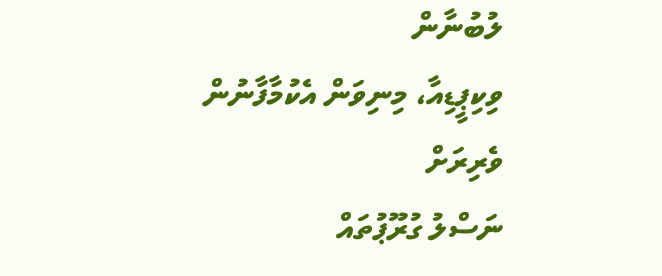ލުބުނާން
ވިކިޕީޑިއާ، މިނިވަން އެކުމާފާނުން
ވެރިރަށް
ނަސްލު ގުރޫޕުތައް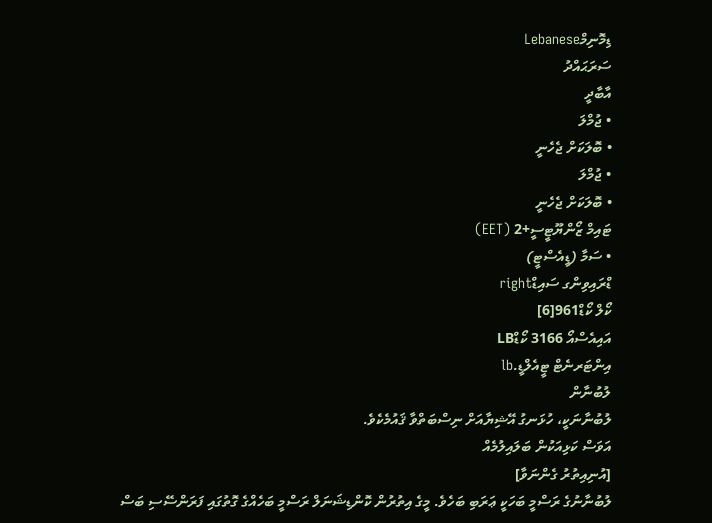ޑިމޮނިމްLebanese
ސަރަޙައްދު
އާބާދީ
• ޖުމްލަ
• ބޮލަކަށް ޖެހެނީ
• ޖުމްލަ
• ބޮލަކަށް ޖެހެނީ
ޓައިމް ޒޯންޔޫޓީސީ+2 (EET)
• ސަމާ (ޑީއެސްޓީ)
ޑްރައިވިންގ ސައިޑްright
ކޯލް ކޯޑް961[6]
އައިއެސްއޯ 3166 ކޯޑްLB
އިންޓަރނެޓް ޓީއެލްޑީ.lb
ލުބުނާން
ލުބުނާނަކީ، ހުޅަނގު އޭޝިޔާއަށް ނިސްބަތްވާ ޤައުމެކެވެ.
އަވަސް ކަޅިއަކުން ބަލައިލުމެއް
[އުނިއިތުރު ގެންނަވާ]
ލުބުނާނުގެ ރަސްމީ ބަހަކީ ޢަރަބި ބަހެވެ. މީގެ އިތުރުން ކޮންޑިޝަނަލް ރަސްމީ ބަހެއްގެ ގޮތުގައި ފަރަންސޭސި ބަސް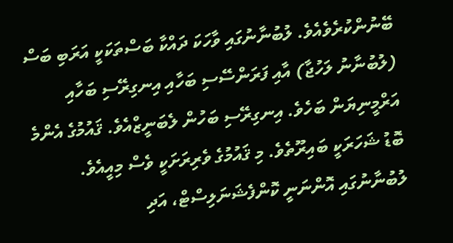ބޭނުންކުރެވެއެވެ. ލުބުނާނުގައި ވާހަކަ ދައްކާ ބަސްތަކަކީ އަރަބި ބަސް (ލުބުނާނު ލަހުޖާ) އާއި ފަރަންސޭސި ބަހާއި އިނގިރޭސި ބަހާއި އަރްމީނިޔަން ބަހެވެ. އިނގިރޭސި ބަހުން ލެބަނީޒްއެވެ. ޤައުމުގެ އެންމެ ބޮޑު ޝަހަރަކީ ބައިރޫތެވެ. މި ޤައުމުގެ ވެރިރަށަކީ ވެސް މިއީއެވެ. ލުބުނާނުގައި އޮންނަނީ ކޮންފެޝަނަލިސްޓް، އަދި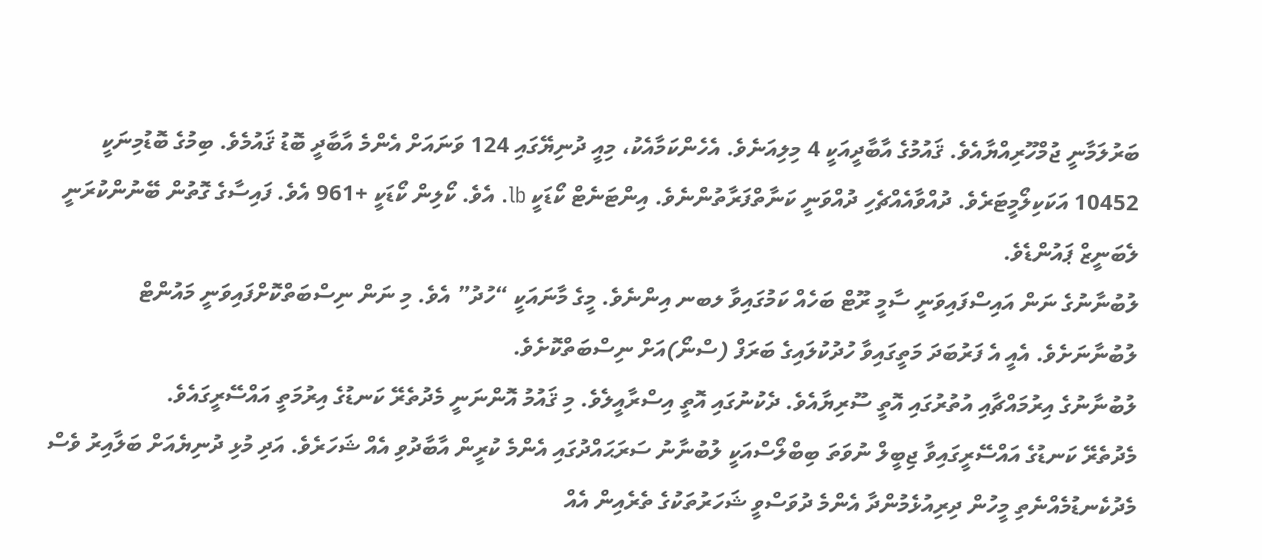ބަރުލަމާނީ ޖުމްހޫރިއްޔާއެވެ. ޤައުމުގެ އާބާދީއަކީ 4 މިލިއަނެވެ. އެހެންކަމާއެކު، މިއީ ދުނިޔޭގައި 124 ވަނައަށް އެންމެ އާބާދީ ބޮޑު ޤައުމެވެ. ބިމުގެ ބޮޑުމިނަކީ 10452 އަކަކިލޯމީޓަރެވެ. ދުއްވާއެއްޗެހި ދުއްވަނީ ކަނާތްފަރާތުންނެވެ. އިންޓަނެޓް ކޯޑަކީ lb. އެވެ. ކޯލިން ކޯޑަކީ +961 އެވެ. ފައިސާގެ ގޮތުން ބޭނުންކުރަނީ ލެބަނީޒް ޕައުންޑެވެ.
ލުބުނާނުގެ ނަން އައިސްފައިވަނީ ސާމީ ރޫޓް ބަހެއް ކަމުގައިވާ ލބނ އިންނެވެ. މީގެ މާނައަކީ “ހުދު” އެވެ. މި ނަން ނިސްބަތްކޮށްފައިވަނީ މައުންޓް ލުބުނާނަށެވެ. އެއީ އެ ފަރުބަދަ މަތީގައިވާ ހުދުކުލައިގެ ބަރަފް (ސްނޯ)އަށް ނިސްބަތްކޮށެވެ.
ލުބުނާނުގެ އިރުމައްޗާއި އުތުރުގައި އޮތީ ސޫރިޔާއެވެ. ދެކުނުގައި އޮތީ އިސްރާއީލެވެ. މި ޤައުމު އޮންނަނީ މެދުތެރޭ ކަނޑުގެ އިރުމަތީ އައްސޭރީގައެވެ.
މެދުތެރޭ ކަނޑުގެ އައްސޭރީގައިވާ ޖިބީލް ނުވަތަ ބިބްލޯސްއަކީ ލުބުނާނު ސަރަޙައްދުގައި އެންމެ ކުރީން އާބާދުވި އެއް ޝަހަރެވެ. އަދި މުޅި ދުނިޔެއަށް ބަލާއިރު ވެސް މެދުކެނޑުމެއްނެތި މީހުން ދިރިއުޅެމުންދާ އެންމެ ދުވަސްވީ ޝަހަރުތަކުގެ ތެރެއިން އެއް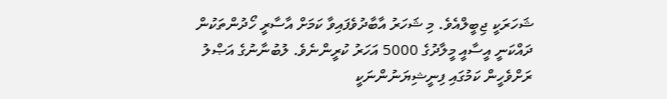ޝަހަރަކީ ޖިބީލްއެވެ. މި ޝަހަރު އާބާދުވެފައިވާ ކަމަށް އާސާރީ ހޯދުންތަކުން ދައްކަނީ އީސާއީ މީލާދުގެ 5000 އަހަރު ކުރީންނެވެ. ލުބުނާނުގެ އަޞްލު ރަށްވެހީން ކަމުގައި ފިނީޝިޔަނުންނަކީ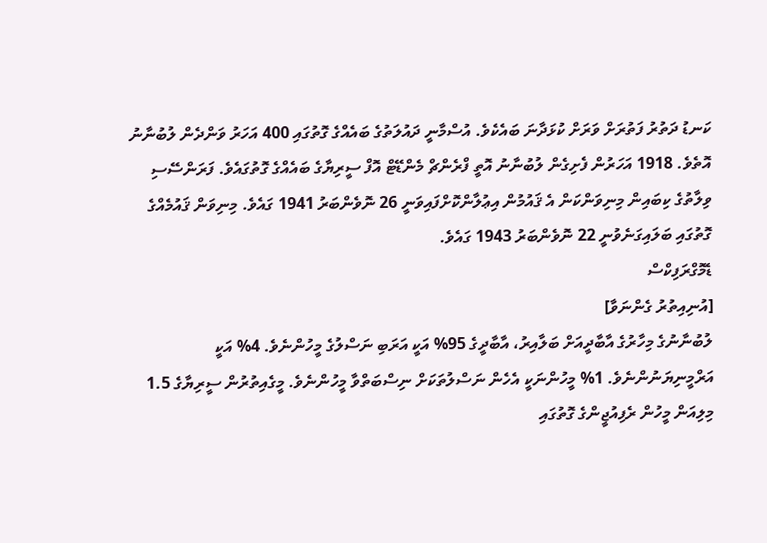ކަނޑު ދަތުރު ފަތުރަށް ވަރަށް ކުޅަދާނަ ބައެކެވެ. އުސްމާނީ ދައުލަތުގެ ބައެއްގެ ގޮތުގައި 400 އަހަރު ވަންދެން ލުބުނާނު އޮތެވެ. 1918 އަހަރުން ފެށިގެން ލުބުނާނު އޮތީ ފްރެންޗް މެންޑޭޓް އޮފް ސީރިޔާގެ ބައެއްގެ ގޮތުގައެވެ. ފަރަންސޭސި ވިލާތުގެ ކިބައިން މިނިވަންކަން އެ ޤައުމުން އިޢުލާންކޮށްފައިވަނީ 26 ނޮވެންބަރު 1941 ގައެވެ. މިނިވަން ޤައުމެއްގެ ގޮތުގައި ބަލައިގަނެވުނީ 22 ނޮވެންބަރު 1943 ގައެވެ.
ޑެމޮގްރަފިކްސް
[އުނިއިތުރު ގެންނަވާ]
ލުބުނާނުގެ މިހާރުގެ އާބާދީއަށް ބަލާއިރު، އާބާދީގެ 95% އަކީ އަރަބި ނަސްލުގެ މީހުންނެވެ. 4% އަކީ އަރްމީނިޔަނުންނެވެ. 1% މީހުންނަކީ އެހެން ނަސްލުތަކަށް ނިސްބަތްވާ މީހުންނެވެ. މީގެއިތުރުން ސީރިޔާގެ 1.5 މިލިއަން މީހުން ރެފިއުޖީންގެ ގޮތުގައި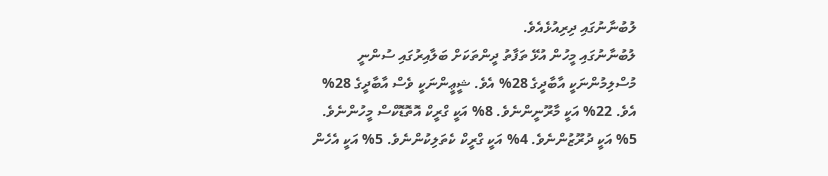ލުބުނާނުގައި ދިރިއުޅެއެވެ.
ލުބުނާނުގައި މީހުން އުޅޭ ތަފާތު ދީންތަކަށް ބަލާއިރުގައި ސުންނީ މުސްލިމުންނަކީ އާބާދީގެ 28% އެވެ. ޝީޢީންނަކީ ވެސް އާބާދީގެ 28% އެވެ. 22% އަކީ މާރޫނީންނެވެ. 8% އަކީ ގްރީކް އޮތޮޑޮކްސް މީހުންނެވެ. 5% އަކީ ދުރޫޒުންނެވެ. 4% އަކީ ގްރީކް ކެތަލިކުންނެވެ. 5% އަކީ އެހެން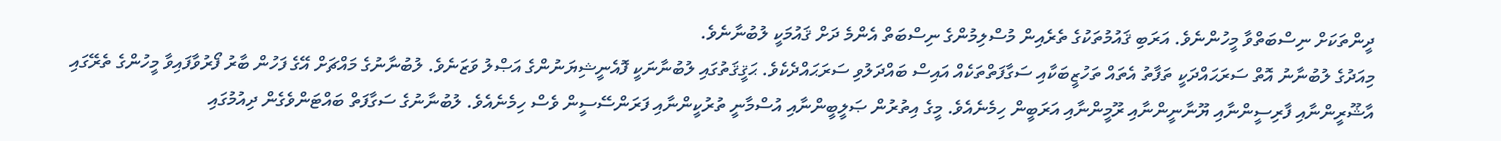ދީންތަކަށް ނިސްބަތްވާ މީހުންނެވެ. އަރަބި ޤައުމުތަކުގެ ތެރެއިން މުސްލިމުންގެ ނިސްބަތް އެންމެ ދަށް ޤައުމަކީ ލުބުނާނެވެ.
މިއަދުގެ ލުބުނާނު އޮތް ސަރަޙައްދަކީ ތަފާތު އެތައް ތަހުޒީބަކާއި ސަގާފަތްތަކެއް އައިސް ބައްދަލުވި ސަރަޙައްދެކެވެ. ޙަޤީޤަތުގައި ލުބުނާނަކީ ފޮއެނީޝިޔަނުންގެ އަޞްލު ވަޒަނެވެ. ލުބުނާނުގެ މައްޗަށް އޭގެ ފަހުން ބާރު ފޯރުވާފައިވާ މީހުންގެ ތެރޭގައި އާޝޫރީންނާއި ފާރިސީންނާއި ޔޫނާނީންނާއި ރޫމީންނާއި އަރަބީން ހިމެނެއެވެ. މީގެ އިތުރުން ޞަލީބީންނާއި އުސްމާނީ ތުރުކީންނާއި ފަރަންސޭސީން ވެސް ހިމެނެއެވެ. ލުބުނާނުގެ ސަގާފަތް ބައްޓަންވެގެން ދިއުމުގައި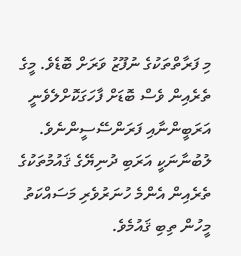މި ފަރާތްތަކުގެ ނުފޫޒު ވަރަށް ބޮޑެވެ. މީގެ ތެރެއިން ވެސް ބޮޑަށް ފާހަގަކޮށްލެވެނީ އަރަބީންނާއި ފަރަންސޭސީންނެވެ.
ލުބުނާނަކީ އަރަބި ދުނިޔޭގެ ޤައުމުތަކުގެ ތެރެއިން އެންމެ ހުނަރުވެރި މަސައްކަތު މީހުން ތިބި ޤައުމެވެ.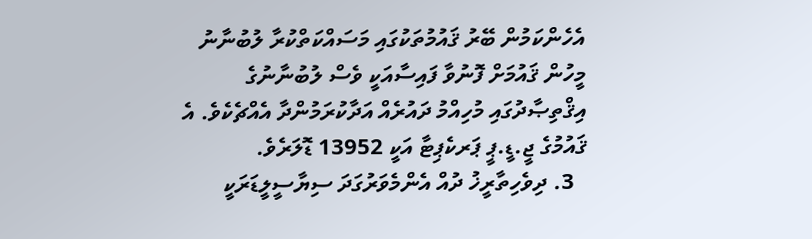އެހެންކަމުން ބޭރު ޤައުމުތަކުގައި މަސައްކަތްކުރާ ލުބުނާނު މީހުން ޤައުމަށް ފޮނުވާ ފައިސާއަކީ ވެސް ލުބުނާނުގެ އިޤްތިޞާދުގައި މުހިއްމު ދައުރެއް އަދާކުރަމުންދާ އެއްޗެކެވެ. އެ ޤައުމުގެ ޖީ.ޑީ.ޕީ ޕަރކެޕިޓާ އަކީ 13952 ޑޮލަރެވެ.
  3. ދިވެހިތާރީޚު ދުއް އެންމެވަރުގަދަ ސިޔާސީލީޑަރަކީ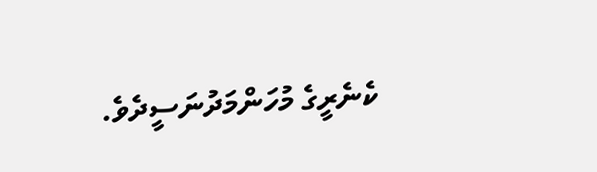ކެނެރީގެ މުހަންމަދުނަސީދެވެ.